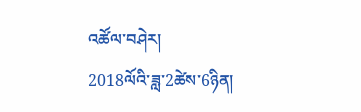འཚོལ་བཤེར།
2018ལོའི་ཟླ་2ཚེས་6ཉིན།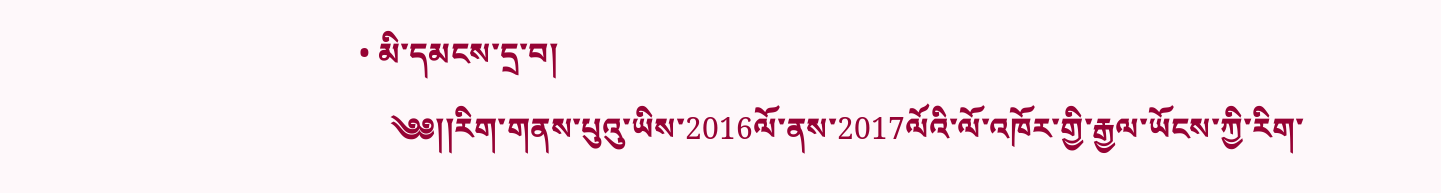• མི་དམངས་དྲ་བ།
    ༄༅།།རིག་གནས་པུའུ་ཡིས་2016ལོ་ནས་2017ལོའི་ལོ་འཁོར་གྱི་རྒྱལ་ཡོངས་ཀྱི་རིག་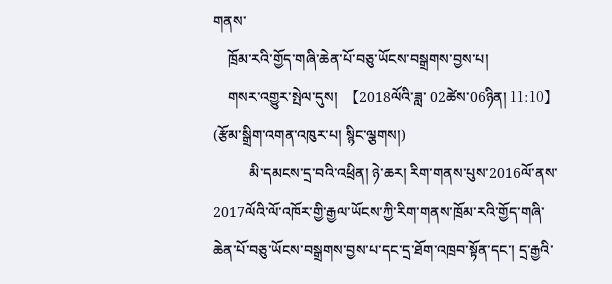གནས་
    ཁྲོམ་རའི་གྱོད་གཞི་ཆེན་པོ་བཅུ་ཡོངས་བསྒྲགས་བྱས་པ།
    གསར་འགྱུར་སྤེལ་དུས།  【2018ལོའི་ཟླ་ 02ཚེས་06ཉིན། 11:10】   (རྩོམ་སྒྲིག་འགན་འཁུར་པ། སྙིང་ལྕགས།)
          མི་དམངས་དྲ་བའི་འཕྲིན། ཉེ་ཆར། རིག་གནས་པུས་2016ལོ་ནས་2017ལོའི་ལོ་འཁོར་གྱི་རྒྱལ་ཡོངས་ཀྱི་རིག་གནས་ཁྲོམ་རའི་གྱོད་གཞི་ཆེན་པོ་བཅུ་ཡོངས་བསྒྲགས་བྱས་པ་དང་དྲ་ཐོག་འཁྲབ་སྟོན་དང་། དྲ་རྒྱའི་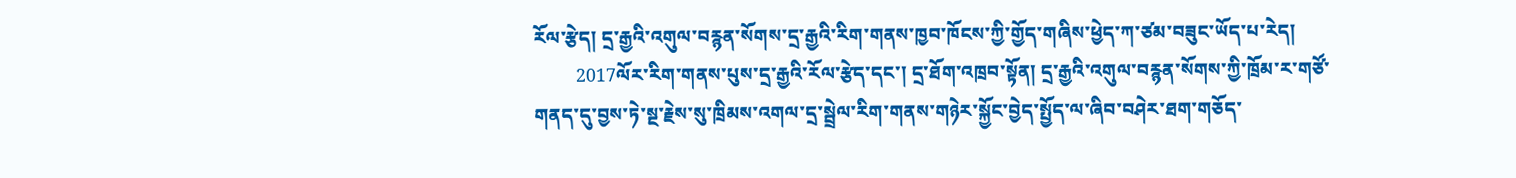རོལ་རྩེད། དྲ་རྒྱའི་འགུལ་བརྙན་སོགས་དྲ་རྒྱའི་རིག་གནས་ཁྱབ་ཁོངས་ཀྱི་གྱོད་གཞིས་ཕྱེད་ཀ་ཙམ་བཟུང་ཡོད་པ་རེད།
         2017ལོར་རིག་གནས་པུས་དྲ་རྒྱའི་རོལ་རྩེད་དང་། དྲ་ཐོག་འཁྲབ་སྟོན། དྲ་རྒྱའི་འགུལ་བརྙན་སོགས་ཀྱི་ཁྲོམ་ར་གཙོ་གནད་དུ་བྱས་ཏེ་སྔ་རྗེས་སུ་ཁྲིམས་འགལ་དྲ་སྦྲེལ་རིག་གནས་གཉེར་སྐྱོང་བྱེད་སྤྱོད་ལ་ཞིབ་བཤེར་ཐག་གཅོད་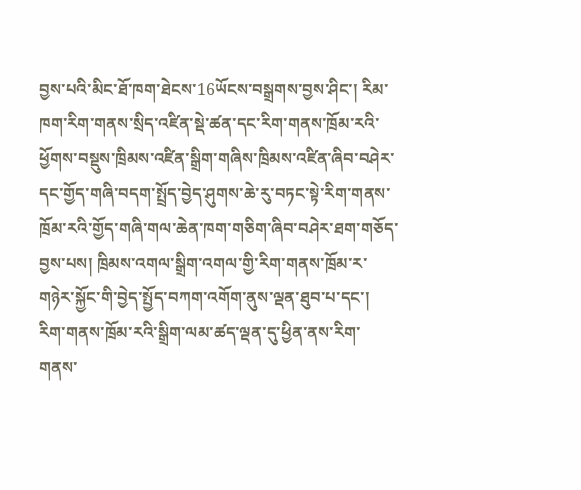བྱས་པའི་མིང་ཐོ་ཁག་ཐེངས་16ཡོངས་བསྒྲགས་བྱས་ཤིང་། རིམ་ཁག་རིག་གནས་སྲིད་འཛིན་སྡེ་ཚན་དང་རིག་གནས་ཁྲོམ་རའི་ཕྱོགས་བསྡུས་ཁྲིམས་འཛིན་སྒྲིག་གཞིས་ཁྲིམས་འཛིན་ཞིབ་བཤེར་དང་གྱོད་གཞི་བདག་སྤྲོད་བྱེད་ཤུགས་ཆེ་རུ་བཏང་སྟེ་རིག་གནས་ཁྲོམ་རའི་གྱོད་གཞི་གལ་ཆེན་ཁག་གཅིག་ཞིབ་བཤེར་ཐག་གཅོད་བྱས་པས། ཁྲིམས་འགལ་སྒྲིག་འགལ་གྱི་རིག་གནས་ཁྲོམ་ར་གཉེར་སྐྱོང་གི་བྱེད་སྤྱོད་བཀག་འགོག་ནུས་ལྡན་ཐུབ་པ་དང་། རིག་གནས་ཁྲོམ་རའི་སྒྲིག་ལམ་ཚད་ལྡན་དུ་ཕྱིན་ནས་རིག་གནས་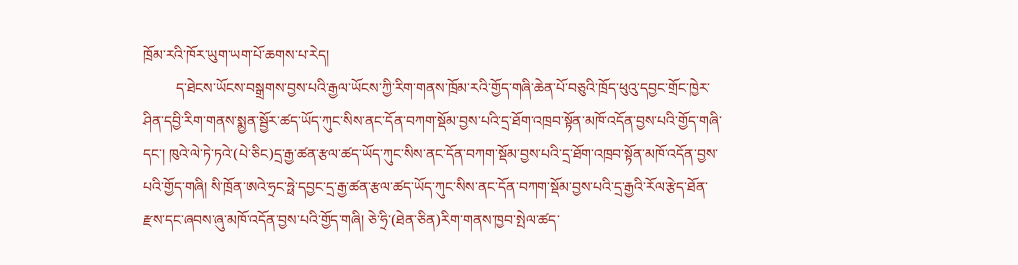ཁྲོམ་རའི་ཁོར་ཡུག་ཡག་པོ་ཆགས་པ་རེད།
         ད་ཐེངས་ཡོངས་བསྒྲགས་བྱས་པའི་རྒྱལ་ཡོངས་ཀྱི་རིག་གནས་ཁྲོམ་རའི་གྱོད་གཞི་ཆེན་པོ་བཅུའི་ཁྲོད་ཕུའུ་དབྱང་གྲོང་ཁྱེར་ཤིན་དབྱི་རིག་གནས་སྨྱན་སྦྱོར་ཚད་ཡོད་ཀུང་སིས་ནང་དོན་བཀག་སྡོམ་བྱས་པའི་དྲ་ཐོག་འཁྲབ་སྟོན་མཁོ་འདོན་བྱས་པའི་གྱོད་གཞི་དང་། ཁུའེ་ལེ་ཏེ་ཏའེ་(པེ་ཅིང)དྲ་རྒྱ་ཚན་རྩལ་ཚད་ཡོད་ཀུང་སིས་ནང་དོན་བཀག་སྡོམ་བྱས་པའི་དྲ་ཐོག་འཁྲབ་སྟོན་མཁོ་འདོན་བྱས་པའི་གྱོད་གཞི། སི་ཁྲོན་ཨའེ་ཧྲང་ཧྥེ་དབྱང་དྲ་རྒྱ་ཚན་རྩལ་ཚད་ཡོད་ཀུང་སིས་ནང་དོན་བཀག་སྡོམ་བྱས་པའི་དྲ་རྒྱའི་རོལ་རྩེད་ཐོན་རྫས་དང་ཞབས་ཞུ་མཁོ་འདོན་བྱས་པའི་གྱོད་གཞི། ཅེ་ཧྲི་(ཐེན་ཅིན)རིག་གནས་ཁྱབ་སྤེལ་ཚད་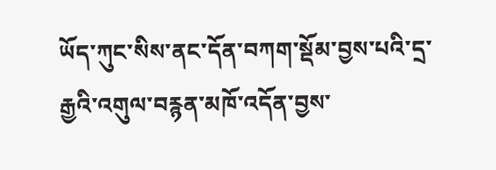ཡོད་ཀུང་སིས་ནང་དོན་བཀག་སྡོམ་བྱས་པའི་དྲ་རྒྱའི་འགུལ་བརྙན་མཁོ་འདོན་བྱས་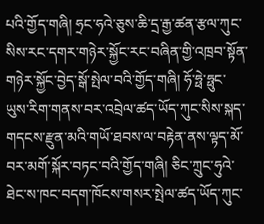པའི་གྱོད་གཞི། ཧྲང་ཧའེ་ཅུས་ཆི་དྲ་རྒྱ་ཚན་རྩལ་ཀུང་སིས་རང་དགར་གཉེར་སྐྱོང་རང་བཞིན་གྱི་འཁྲབ་སྟོན་གཉེར་སྐྱོང་བྱེད་སྒོ་སྤེལ་བའི་གྱོད་གཞི། ཧོ་ཧྥེ་ཧྥུང་ཡུས་རིག་གནས་བར་འབྲེལ་ཚད་ཡོད་ཀུང་སིས་སྐད་གདངས་རྫུན་མའི་གཡོ་ཐབས་ལ་བརྟེན་ནས་ལྟད་མོ་བར་མགོ་སྐོར་བཏང་བའི་གྱོད་གཞི། ཅིང་ཀྲུང་ཧུའེ་ཐེང་ས་ཁང་བདག་ཁོངས་གསར་སྤེལ་ཚད་ཡོད་ཀུང་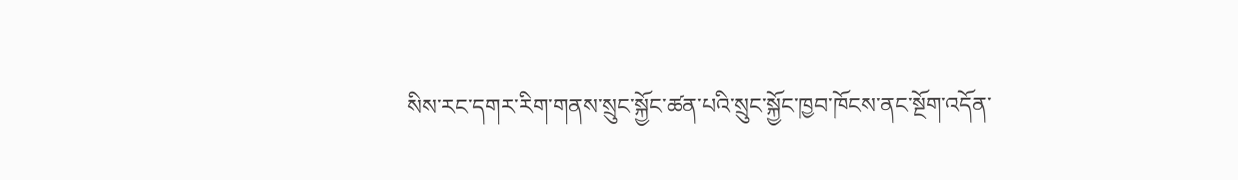སིས་རང་དགར་རིག་གནས་སྲུང་སྐྱོང་ཚན་པའི་སྲུང་སྐྱོང་ཁྱབ་ཁོངས་ནང་སྔོག་འདོན་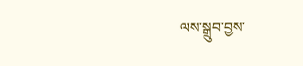ལས་སྒྲུབ་བྱས་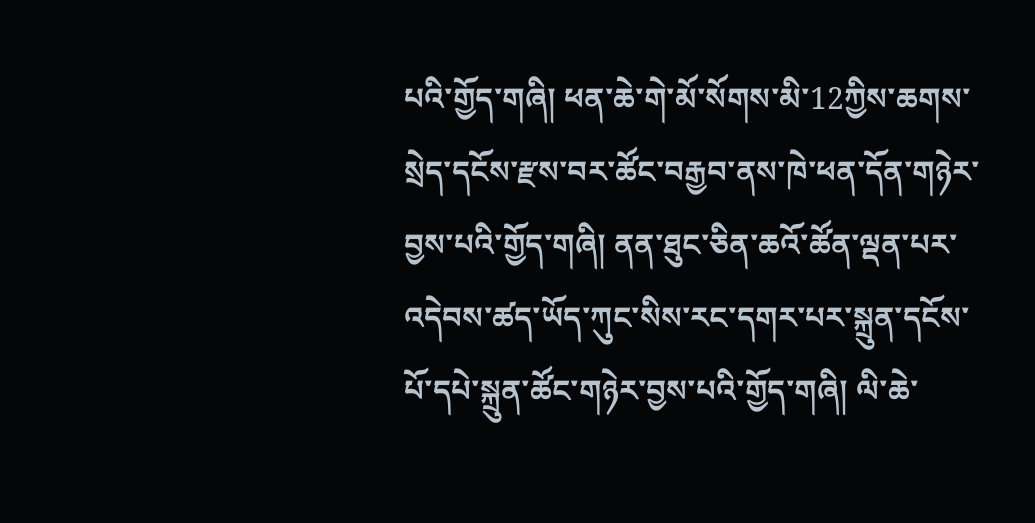པའི་གྱོད་གཞི། ཕན་ཆེ་གེ་མོ་སོགས་མི་12ཀྱིས་ཆགས་སྲེད་དངོས་རྫས་བར་ཚོང་བརྒྱབ་ནས་ཁེ་ཕན་དོན་གཉེར་བྱས་པའི་གྱོད་གཞི། ནན་ཐུང་ཅིན་ཆའོ་ཚོན་ལྡན་པར་འདེབས་ཚད་ཡོད་ཀུང་སིས་རང་དགར་པར་སྐྲུན་དངོས་པོ་དཔེ་སྐྲུན་ཚོང་གཉེར་བྱས་པའི་གྱོད་གཞི། ལི་ཆེ་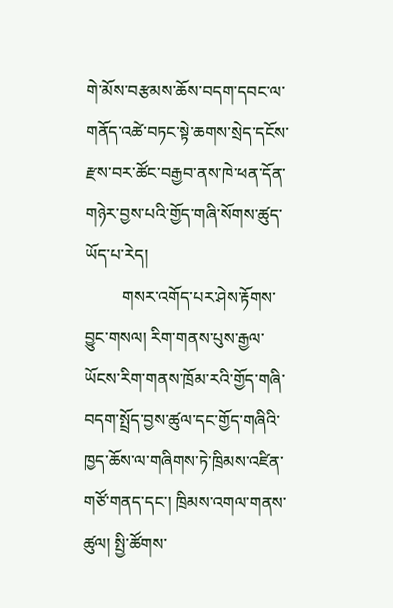གེ་མོས་བརྩམས་ཆོས་བདག་དབང་ལ་གནོད་འཚེ་བཏང་སྟེ་ཆགས་སྲེད་དངོས་རྫས་བར་ཚོང་བརྒྱབ་ནས་ཁེ་ཕན་དོན་གཉེར་བྱས་པའི་གྱོད་གཞི་སོགས་ཚུད་ཡོད་པ་རེད།
         གསར་འགོད་པར་ཤེས་རྟོགས་བྱུང་གསལ། རིག་གནས་པུས་རྒྱལ་ཡོངས་རིག་གནས་ཁྲོམ་རའི་གྱོད་གཞི་བདག་སྤྲོད་བྱས་ཚུལ་དང་གྱོད་གཞིའི་ཁྱད་ཆོས་ལ་གཞིགས་ཏེ་ཁྲིམས་འཛིན་གཙོ་གནད་དང་། ཁྲིམས་འགལ་གནས་ཚུལ། སྤྱི་ཚོགས་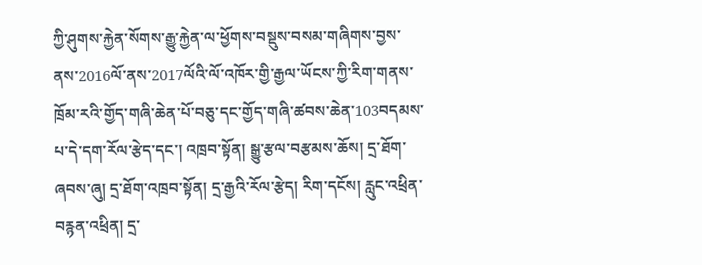ཀྱི་ཤུགས་རྐྱེན་སོགས་རྒྱུ་རྐྱེན་ལ་ཕྱོགས་བསྡུས་བསམ་གཞིགས་བྱས་ནས་2016ལོ་ནས་2017ལོའི་ལོ་འཁོར་གྱི་རྒྱལ་ཡོངས་ཀྱི་རིག་གནས་ཁྲོམ་རའི་གྱོད་གཞི་ཆེན་པོ་བཅུ་དང་གྱོད་གཞི་ཚབས་ཆེན་103བདམས་པ་དེ་དག་རོལ་རྩེད་དང་། འཁྲབ་སྟོན། སྒྱུ་རྩལ་བརྩམས་ཆོས། དྲ་ཐོག་ཞབས་ཞུ། དྲ་ཐོག་འཁྲབ་སྟོན། དྲ་རྒྱའི་རོལ་རྩེད། རིག་དངོས། རླུང་འཕྲིན་བརྙན་འཕྲིན། དྲ་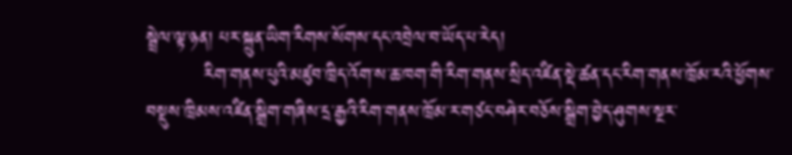སྦྲེལ་ལྟ་ཉན། པར་སྐྲུན་ཡིག་རིགས་སོགས་དང་འབྲེལ་བ་ཡོད་པ་རེད།
         རིག་གནས་པུའི་མཛུབ་ཁྲིད་འོག་ས་ཆ་ཁག་གི་རིག་གནས་སྲིད་འཛིན་སྡེ་ཚན་དང་རིག་གནས་ཁྲོམ་རའི་ཕྱོགས་བསྡུས་ཁྲིམས་འཛིན་སྒྲིག་གཞིས་དྲ་རྒྱའི་རིག་གནས་ཁྲོམ་ར་གཙང་བཤེར་བཅོས་སྒྲིག་བྱེད་ཤུགས་སྔར་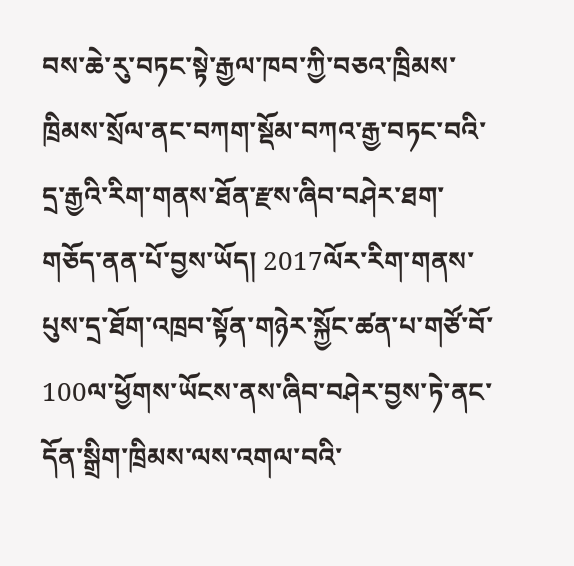བས་ཆེ་རུ་བཏང་སྟེ་རྒྱལ་ཁབ་ཀྱི་བཅའ་ཁྲིམས་ཁྲིམས་སྲོལ་ནང་བཀག་སྡོམ་བཀའ་རྒྱ་བཏང་བའི་དྲ་རྒྱའི་རིག་གནས་ཐོན་རྫས་ཞིབ་བཤེར་ཐག་གཅོད་ནན་པོ་བྱས་ཡོད། 2017ལོར་རིག་གནས་པུས་དྲ་ཐོག་འཁྲབ་སྟོན་གཉེར་སྐྱོང་ཚན་པ་གཙོ་བོ་100ལ་ཕྱོགས་ཡོངས་ནས་ཞིབ་བཤེར་བྱས་ཏེ་ནང་དོན་སྒྲིག་ཁྲིམས་ལས་འགལ་བའི་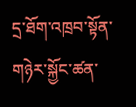དྲ་ཐོག་འཁྲབ་སྟོན་གཉེར་སྐྱོང་ཚན་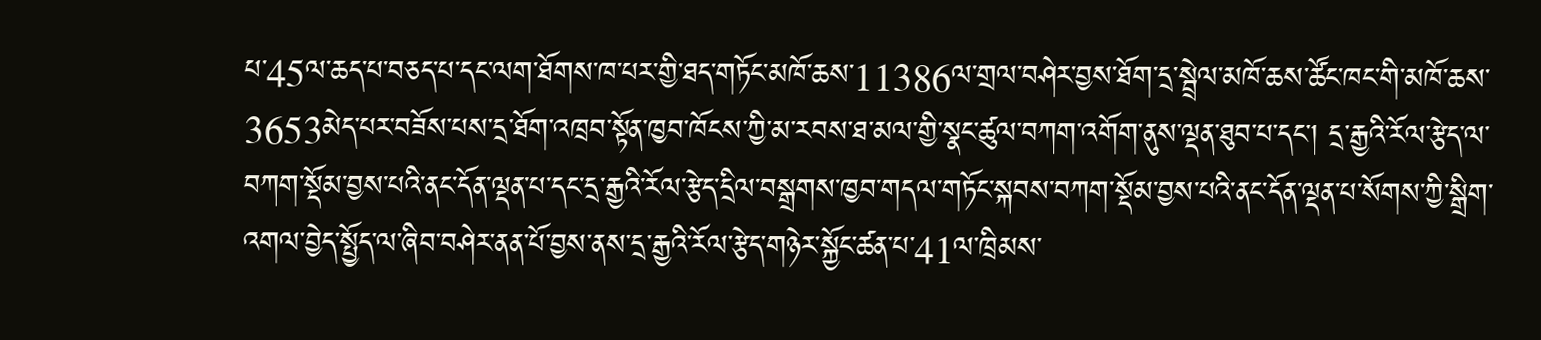པ་45ལ་ཆད་པ་བཅད་པ་དང་ལག་ཐོགས་ཁ་པར་གྱི་ཐད་གཏོང་མཁོ་ཆས་11386ལ་གྲལ་བཤེར་བྱས་ཐོག་དྲ་སྦྲེལ་མཁོ་ཆས་ཚོང་ཁང་གི་མཁོ་ཆས་3653མེད་པར་བཟོས་པས་དྲ་ཐོག་འཁྲབ་སྟོན་ཁྱབ་ཁོངས་ཀྱི་མ་རབས་ཐ་མལ་གྱི་སྣང་ཚུལ་བཀག་འགོག་ནུས་ལྡན་ཐུབ་པ་དང་། དྲ་རྒྱའི་རོལ་རྩེད་ལ་བཀག་སྡོམ་བྱས་པའི་ནང་དོན་ལྡན་པ་དང་དྲ་རྒྱའི་རོལ་རྩེད་དྲིལ་བསྒྲགས་ཁྱབ་གདལ་གཏོང་སྐབས་བཀག་སྡོམ་བྱས་པའི་ནང་དོན་ལྡན་པ་སོགས་ཀྱི་སྒྲིག་འགལ་བྱེད་སྤྱོད་ལ་ཞིབ་བཤེར་ནན་པོ་བྱས་ནས་དྲ་རྒྱའི་རོལ་རྩེད་གཉེར་སྐྱོང་ཚན་པ་41ལ་ཁྲིམས་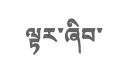ལྟར་ཞིབ་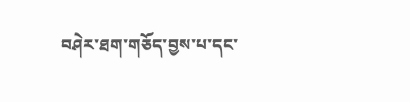བཤེར་ཐག་གཅོད་བྱས་པ་དང་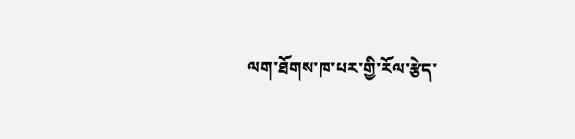ལག་ཐོགས་ཁ་པར་གྱི་རོལ་རྩེད་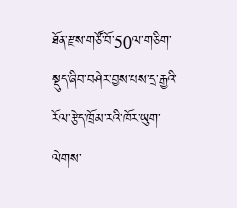ཐོན་རྫས་གཙོ་བོ་50ལ་གཅིག་སྡུད་ཞིབ་བཤེར་བྱས་པས་དྲ་རྒྱའི་རོལ་རྩེད་ཁྲོམ་རའི་ཁོར་ཡུག་ལེགས་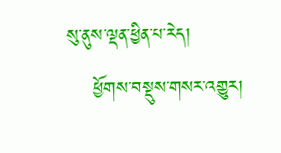སུ་ནུས་ལྡན་ཕྱིན་པ་རེད།
    ཕྱོགས་བསྡུས་གསར་འགྱུར།